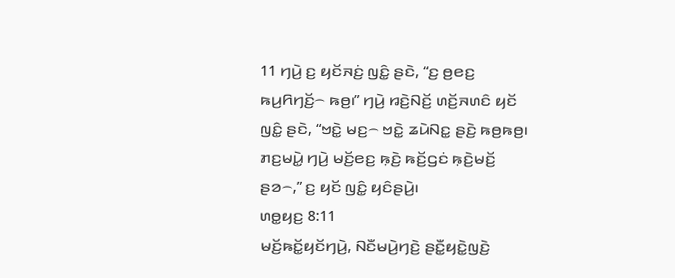11 ꤚꤣꤧ꤬ ꤢ꤬ ꤟꤢꤩꤏꤢꤦ꤬ ꤜꤢꤨ꤭ ꤔꤢꤧ, “ꤢ꤬ ꤥ꤬ꤕꤢ꤬ ꤒꤣ꤬ꤖꤚꤢꤩ꤬꤮ ꤒꤥ꤬꤯” ꤚꤣꤧ꤬ ꤙꤢꤧ꤬ꤡꤢꤩ꤬ ꤛꤢꤩ꤬ꤏꤛꤢꤨ ꤟꤢꤩ ꤜꤢꤨ꤭ ꤔꤢꤧ, “ꤠꤢꤧ꤭ ꤗꤢ꤬꤮ ꤠꤢꤧ꤭ ꤘꤣꤧꤡꤢ꤭ ꤔꤢꤧ꤬ ꤒꤥ꤬ꤒꤥ꤬꤯ ꤊꤢ꤬ꤗꤣꤧ꤭ ꤚꤣꤧ꤬ ꤗꤢꤩ꤬ꤕꤢ꤬ ꤒ꤫ꤢꤧ꤬ ꤒꤢꤩ꤬ꤞꤢꤦ ꤒ꤫ꤢꤧ꤬ꤗꤢꤩ꤬ ꤔꤤ꤮,” ꤢ꤬ ꤟꤢꤩ ꤜꤢꤨ꤭ ꤟꤢꤨꤔꤣꤧ꤬꤯
ꤛꤥ꤭ꤟꤢ꤬ 8:11
ꤗꤢꤩ꤬ꤒꤢꤩ꤭ꤟꤢꤩꤚꤣꤧ꤬, ꤡꤢꤪꤗꤣꤧ꤬ꤚꤢꤧ꤬ ꤔꤢꤪ꤭ꤟꤢꤧ꤭ꤜꤢꤧ꤬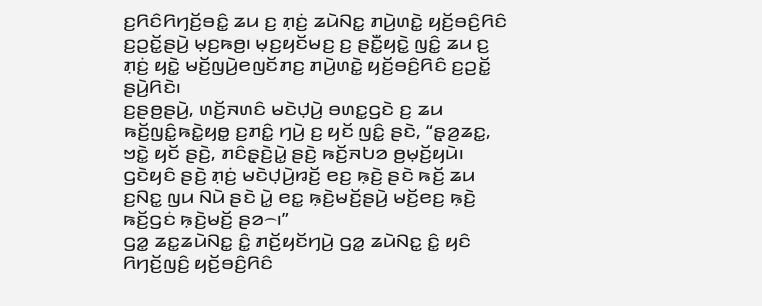ꤢ꤬ꤖꤢꤨꤖꤚꤢꤩ꤬ꤋꤢꤨ꤭ ꤘꤣ ꤢ꤬ ꤊ꤫ꤢꤦ꤬ ꤘꤣꤧꤡꤢ꤭ ꤊꤣꤧ꤬ꤛꤢꤧ꤭ ꤟꤢꤩ꤬ꤋꤢꤨ꤬ꤖꤢꤨ ꤢ꤬ꤑꤢꤩ꤭ꤔꤣꤧ꤬ ꤗ꤫ꤢ꤬ꤒꤥ꤬꤯ ꤗ꤫ꤢ꤬ꤟꤢꤩꤗꤢ꤬ ꤢ꤬ ꤔꤢꤪ꤭ꤟꤢꤧ꤭ ꤜꤢꤨ꤭ ꤘꤣ ꤢ꤬ ꤊ꤫ꤢꤦ꤬ ꤟꤢꤧ꤭ ꤗꤢꤩ꤬ꤜꤣꤧ꤬ꤕꤜꤢꤩꤊꤢ꤬ ꤊꤣꤧ꤬ꤛꤢꤧ꤭ ꤟꤢꤩ꤬ꤋꤢꤨ꤬ꤖꤢꤨ ꤢ꤬ꤑꤢꤩ꤭ ꤔꤣꤧ꤬ꤖꤢꤧ꤯
ꤢ꤬ꤔꤥ꤬ꤔꤣꤧ꤬, ꤛꤢꤩ꤬ꤏꤛꤢꤨ ꤗꤢꤧꤓ꤫ꤣꤧ꤬ ꤋꤛꤢ꤭ꤞꤢꤧ ꤢ꤬ ꤘꤣ ꤒꤢꤩ꤬ꤜꤢꤨ꤭ꤒꤢꤧ꤭ꤟꤥ꤭ ꤢ꤬ꤊꤢꤨ꤭ ꤚꤣꤧ꤬ ꤢ꤬ ꤟꤢꤩ ꤜꤢꤨ꤭ ꤔꤢꤧ, “ꤔ꤫ꤤ꤬ꤘꤢ꤭, ꤠꤢꤧ꤭ ꤟꤢꤩ ꤔꤢꤧ꤬, ꤊꤢꤨꤔ꤫ꤢꤧ꤬ꤣꤧ꤭ ꤔꤢꤧ꤬ ꤒꤢꤩ꤬ꤏꤝꤤ ꤥ꤬ꤗ꤫ꤢꤩ꤬ꤟꤣꤧ꤯ ꤞꤢꤧꤟꤢꤨ ꤔꤢꤧ꤬ ꤊ꤫ꤢꤦ꤬ ꤗꤢꤧꤓ꤫ꤣꤧ꤬ꤙꤢꤩ꤬ ꤕꤢ꤬ ꤒ꤫ꤢꤧ꤬ ꤔꤢꤧ ꤒꤢꤩ꤬ ꤘꤣ ꤢ꤬ꤡꤢ꤭ ꤜꤣ ꤡꤣꤧ ꤔꤢꤧ ꤣꤧ꤭ ꤕꤢ꤭ ꤒ꤫ꤢꤧ꤬ꤗꤢꤩ꤬ꤔꤣꤧ꤬ ꤗꤢꤩ꤬ꤕꤢ꤬ ꤒ꤫ꤢꤧ꤬ ꤒꤢꤩ꤬ꤞꤢꤦ ꤒ꤫ꤢꤧ꤬ꤗꤢꤩ꤬ ꤔꤤ꤮꤯”
ꤞꤤ꤭ ꤘꤢ꤭ꤘꤣꤧꤡꤢ꤭ ꤢꤨ꤭ ꤊꤢꤩ꤬ꤟꤢꤩꤚꤣꤧ꤬ ꤞꤤ꤭ ꤘꤣꤧꤡꤢ꤭ ꤢꤨ꤭ ꤟꤢꤨ ꤖꤚꤢꤩ꤬ꤜꤢꤨ꤬ ꤟꤢꤩ꤬ꤋꤢꤨ꤬ꤖꤢꤨ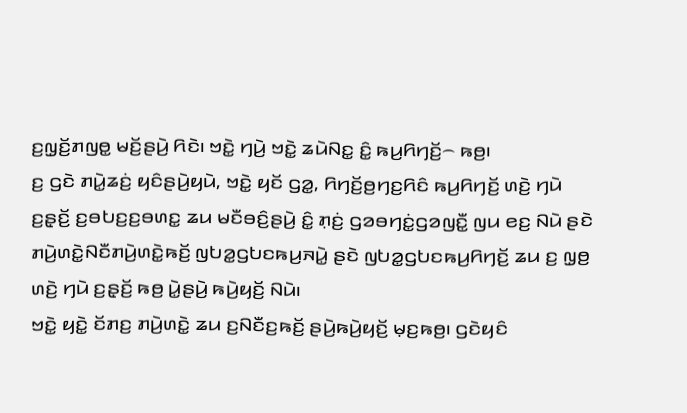ꤢ꤬ꤜ꤫ꤢꤩ꤬ꤊꤜꤥ꤭ ꤗꤢꤩ꤬ꤔꤣꤧ꤬ ꤖꤢꤧ꤯ ꤠꤢꤧ꤭ ꤚꤣꤧ꤬ ꤠꤢꤧ꤭ ꤘꤣꤧꤡꤢ꤭ ꤢꤨ꤭ ꤒꤣ꤬ꤖꤚꤢꤩ꤬꤮ ꤒꤥ꤬꤯
ꤢ꤬ ꤞꤢꤧ ꤊꤣꤧ꤭ꤘꤢꤦ꤬ ꤟꤢꤨꤔꤣꤧ꤬ꤟꤣꤧ, ꤠꤢꤧ꤭ ꤟꤢꤩ ꤞꤤ꤭, ꤖꤚꤢꤩ꤬ꤥ꤬ꤚꤢ꤬ꤖꤢꤨ ꤒꤣ꤬ꤖꤚꤢꤩ꤬ ꤛꤢꤧ꤬ ꤚꤣꤧ ꤢ꤬ꤔ꤫ꤢꤩ꤬ ꤢ꤬ꤋꤝꤢ꤬ꤢ꤬ꤋꤛꤢ꤭ ꤘꤣ ꤗꤢꤪꤋꤢꤨ꤬ꤔꤣꤧ꤬ ꤢꤨ꤭ ꤊ꤫ꤢꤦ꤬ ꤞꤤꤋꤚꤢꤦ꤭ꤞꤤꤜꤢꤪ꤭ ꤜꤣ ꤕꤢ꤬ ꤡꤣꤧ ꤔꤢꤧ ꤊꤣꤧ꤬ꤛꤢꤧ꤭ꤡꤢꤪꤊꤣꤧ꤬ꤛꤢꤧ꤭ꤒꤢꤩ꤬ ꤜꤝꤤ꤭ꤞꤝꤢꤒꤣ꤬ꤏꤣꤧ꤭ ꤔꤢꤧ ꤜꤝꤤ꤭ꤞꤝꤢꤒꤣ꤬ꤖꤚꤢꤩ꤬ ꤘꤣ ꤢ꤬ ꤜ꤫ꤥ꤬ ꤛꤢꤧ꤬ ꤚꤣꤧ ꤢ꤬ꤔ꤫ꤢꤩ꤬ ꤒꤥ꤬ ꤣꤧ꤭ꤔꤣꤧ꤬ ꤒꤣꤧ꤬ꤟꤢꤩ꤬ ꤡꤣꤧ꤯
ꤠꤢꤧ꤭ ꤟꤢꤧ꤭ ꤢꤩꤊꤢ꤬ ꤊꤣꤧ꤬ꤛꤢꤧ꤭ ꤘꤣ ꤢ꤬ꤡꤢꤪꤢ꤬ꤒꤢꤩ꤬ ꤔꤣꤧ꤬ꤒꤣꤧ꤬ꤟꤢꤩ꤬ ꤗ꤫ꤢ꤬ꤒꤥ꤬꤯ ꤞꤢꤧꤟꤢꤨ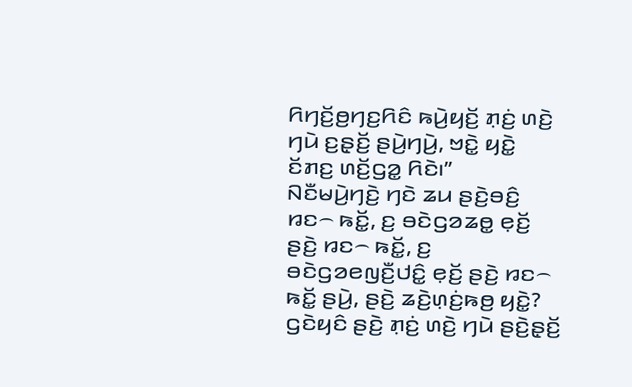ꤖꤚꤢꤩ꤬ꤥ꤬ꤚꤢ꤬ꤖꤢꤨ ꤒꤣꤧ꤬ꤟꤢꤩ꤬ ꤊ꤫ꤢꤦ꤬ ꤛꤢꤧ꤬ ꤚꤣꤧ ꤢ꤬ꤔ꤫ꤢꤩ꤬ ꤔꤣꤧ꤬ꤚꤣꤧ꤬, ꤠꤢꤧ꤭ ꤟꤢꤧ꤭ ꤢꤩꤊꤢ꤬ ꤛꤢꤩ꤬ꤞꤤ꤭ ꤖꤢꤧ꤯”
ꤡꤢꤪꤗꤣꤧ꤬ꤚꤢꤧ꤬ ꤚꤢꤧ ꤘꤣ ꤔꤢꤧ꤬ꤋꤢꤨ꤬ ꤙꤢ꤮ ꤒꤢꤩ꤭, ꤢ꤬ ꤋꤢꤧꤞꤤꤘꤥ꤭ ꤕ꤫ꤢꤩ꤬ ꤔꤢꤧ꤬ ꤙꤢ꤮ ꤒꤢꤩ꤭, ꤢ꤬ ꤋꤢꤧꤞꤤꤕꤜꤢꤪ꤬ꤓꤢꤨ꤭ ꤕ꤫ꤢꤩ꤬ ꤔꤢꤧ꤬ ꤙꤢ꤮ ꤒꤢꤩ꤭ ꤔꤣꤧ꤬, ꤔꤢꤧ꤬ ꤘꤢꤧ꤬ꤛ꤫ꤢꤦ꤬ꤒꤥ꤬ ꤟꤢꤧ꤭? ꤞꤢꤧꤟꤢꤨ ꤔꤢꤧ꤬ ꤊ꤫ꤢꤦ꤬ ꤛꤢꤧ꤬ ꤚꤣꤧ ꤔꤢꤧ꤬ꤔ꤫ꤢꤩ꤬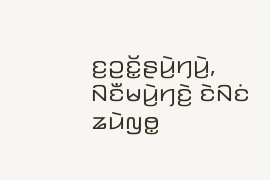ꤢ꤬ꤑꤢꤩ꤭ꤔꤣꤧ꤬ꤚꤣꤧ꤬, ꤡꤢꤪꤗꤣꤧ꤬ꤚꤢꤧ꤬ ꤢꤧꤡꤢꤦ ꤘꤣꤧꤜꤥ꤭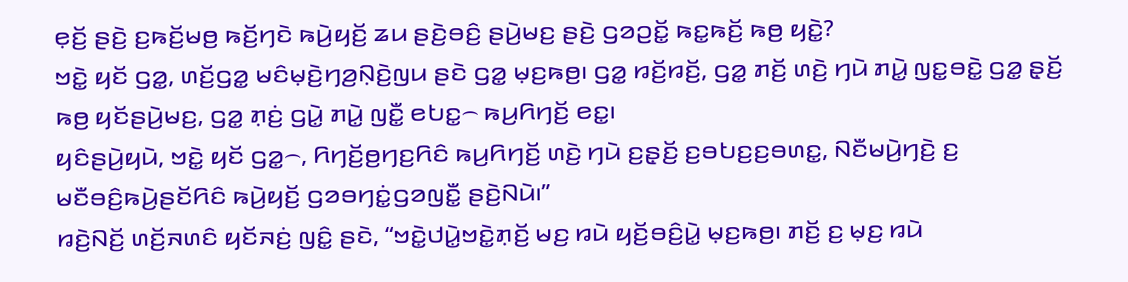ꤕ꤫ꤢꤩ꤬ ꤔꤢꤧ꤬ ꤢ꤬ꤒꤢꤩ꤬ꤗꤥ꤬ ꤒꤢꤩ꤬ꤚꤢꤧ ꤒꤣꤧ꤬ꤟꤢꤩ꤬ ꤘꤣ ꤔꤢꤧ꤬ꤋꤢꤨ꤬ ꤔꤣꤧ꤬ꤗꤢ꤬ ꤔꤢꤧ꤬ ꤞꤤꤑꤢꤩ꤭ ꤒꤢ꤭ꤒꤢꤩ꤬ ꤒꤥ꤬ ꤟꤢꤧ꤭?
ꤠꤢꤧ꤭ ꤟꤢꤩ ꤞꤤ꤭, ꤛꤢꤩ꤬ꤞꤤ꤭ ꤗꤢꤨꤗ꤫ꤢꤧ꤬ꤚꤤ꤬ꤡ꤫ꤢꤧ꤬ꤜꤣ ꤔꤢꤧ ꤞꤤ꤭ ꤗ꤫ꤢ꤬ꤒꤥ꤬꤯ ꤞꤤ꤭ ꤙꤢꤩ꤬ꤙꤢꤩ꤬, ꤞꤤ꤭ ꤊꤢꤩ꤬ ꤛꤢꤧ꤬ ꤚꤣꤧ ꤊꤣꤧ꤭ ꤜꤢ꤭ꤋꤢꤧ꤭ ꤞꤤ꤭ ꤔ꤫ꤢꤩ꤬ ꤒꤥ꤬ ꤟꤢꤩꤔꤣꤧ꤬ꤗꤢ꤬, ꤞꤤ꤭ ꤊ꤫ꤢꤦ꤬ ꤞꤣꤧ꤭ ꤊꤣꤧ꤭ ꤜꤢꤪ꤭ ꤕꤝꤢ꤭꤮ ꤒꤣ꤬ꤖꤚꤢꤩ꤬ ꤕꤢ꤭꤯
ꤟꤢꤨꤔꤣꤧ꤬ꤟꤣꤧ, ꤠꤢꤧ꤭ ꤟꤢꤩ ꤞꤤ꤭꤮, ꤖꤚꤢꤩ꤬ꤥ꤬ꤚꤢ꤬ꤖꤢꤨ ꤒꤣ꤬ꤖꤚꤢꤩ꤬ ꤛꤢꤧ꤬ ꤚꤣꤧ ꤢ꤬ꤔ꤫ꤢꤩ꤬ ꤢ꤬ꤋꤝꤢ꤬ꤢ꤬ꤋꤛꤢ꤭, ꤡꤢꤪꤗꤣꤧ꤬ꤚꤢꤧ꤬ ꤢ꤬ ꤗꤢꤪꤋꤢꤨ꤬ꤒꤣꤧ꤬ꤔꤢꤩꤖꤢꤨ ꤒꤣꤧ꤬ꤟꤢꤩ꤬ ꤞꤤꤋꤚꤢꤦ꤭ꤞꤤꤜꤢꤪ꤭ ꤔꤢꤧ꤬ꤡꤣꤧ꤯”
ꤙꤢꤧ꤬ꤡꤢꤩ꤬ ꤛꤢꤩ꤬ꤏꤛꤢꤨ ꤟꤢꤩꤏꤢꤦ꤬ ꤜꤢꤨ꤭ ꤔꤢꤧ, “ꤠꤢꤧ꤭ꤓꤣꤧ꤭ꤠꤢꤧ꤭ꤊ꤫ꤢꤩ꤬ ꤗꤢ꤬ ꤙꤣꤧ ꤟꤢꤩ꤬ꤋꤢꤨ꤬ꤣꤧ꤭ ꤗ꤫ꤢ꤬ꤒꤥ꤬꤯ ꤊꤢꤩ꤬ ꤢ꤬ ꤗ꤫ꤢ꤬ ꤙꤣꤧ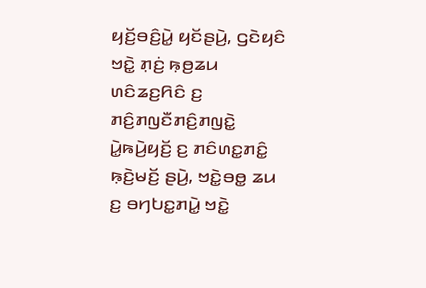ꤟꤢꤩ꤬ꤋꤢꤨ꤬ꤣꤧ꤭ ꤟꤢꤩꤔꤣꤧ꤬, ꤞꤢꤧꤟꤢꤨ ꤠꤢꤧ꤭ ꤊ꤫ꤢꤦ꤬ ꤒ꤫ꤥ꤬ꤘꤣ ꤛꤢꤨꤘꤢ꤬ꤖꤢꤨ ꤢ꤬ ꤊꤢꤨ꤬ꤊꤜꤢꤪꤊꤢꤨ꤬ꤊꤜꤢꤧ꤭ ꤣꤧ꤭ꤒꤣꤧ꤬ꤟꤢꤩ꤬ ꤢ꤬ ꤊꤢꤨꤛꤢ꤭ꤊꤢꤨ꤭ ꤒ꤫ꤢꤧ꤬ꤗꤢꤩ꤬ ꤔꤣꤧ꤬, ꤠꤢꤧ꤭ꤋꤥ꤭ ꤘꤣ ꤢ꤬ ꤋꤚꤝꤢ꤭ꤊꤣꤧ꤭ ꤠꤢꤧ꤭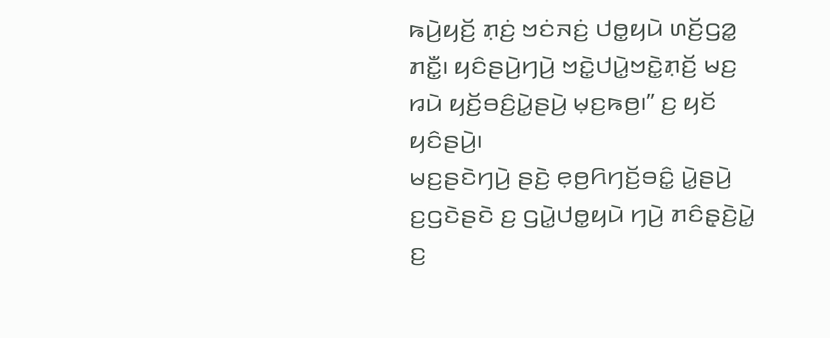ꤒꤣꤧ꤬ꤟꤢꤩ꤬ ꤊ꤫ꤢꤦ꤬ ꤠꤢꤦꤏꤢꤦ꤬ ꤓꤥ꤭ꤟꤣꤧ ꤛꤢꤩ꤬ꤞꤤ꤭ ꤊꤢꤪ꤭꤯ ꤟꤢꤨꤔꤣꤧ꤬ꤚꤣꤧ꤬ ꤠꤢꤧ꤭ꤓꤣꤧ꤭ꤠꤢꤧ꤭ꤊ꤫ꤢꤩ꤬ ꤗꤢ꤬ ꤙꤣꤧ ꤟꤢꤩ꤬ꤋꤢꤨ꤬ꤣꤧ꤭ꤔꤣꤧ꤬ ꤗ꤫ꤢ꤬ꤒꤥ꤬꤯” ꤢ꤬ ꤟꤢꤩ ꤟꤢꤨꤔꤣꤧ꤬꤯
ꤗꤢ꤬ꤔꤢꤧꤚꤣꤧ꤬ ꤔꤢꤧ꤬ ꤕ꤫ꤥ꤬ꤖꤚꤢꤩ꤬ꤋꤢꤨ꤭ ꤣꤧ꤭ꤔꤣꤧ꤬ ꤢ꤬ꤞꤢꤧꤔꤢꤧ ꤢ꤬ ꤞꤣꤧ꤭ꤓꤥ꤭ꤟꤣꤧ ꤚꤣꤧ꤬ ꤊꤢꤨꤔ꤫ꤢꤧ꤬ꤣꤧ꤭ ꤢ꤬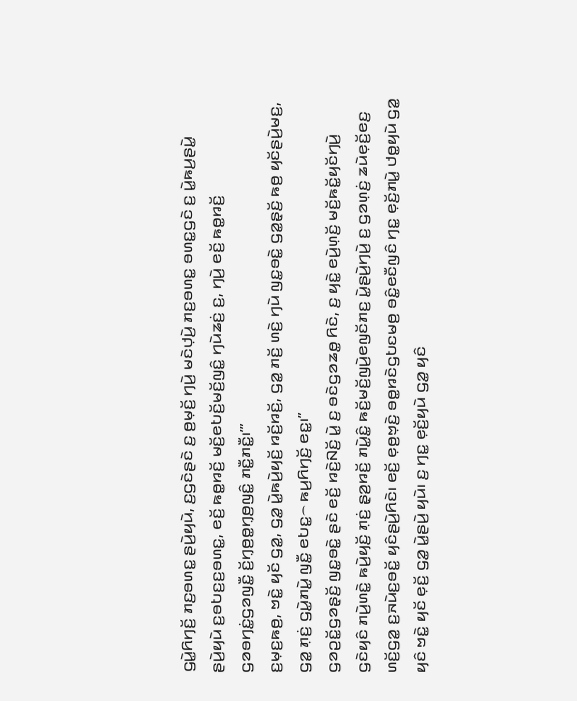ꤞꤣꤧ꤭ꤖꤚꤢꤩ꤬ ꤊꤢ꤬ꤋꤛꤢ꤭ ꤔꤣꤧ꤬ꤟꤣꤧ, ꤢ꤬ꤞꤢꤧꤔꤢꤧ ꤢ꤬ ꤥ꤬ꤗ꤫ꤢꤩ꤬ ꤚꤣꤧ꤬ ꤗꤢꤧꤓ꤫ꤣꤧ꤬ ꤊꤢ꤬ꤋꤛꤢ꤭ ꤋꤛꤢ꤭ꤞꤢꤧ ꤢ꤬ ꤣꤧ꤭ꤒꤣ꤬ꤔꤣꤧ꤭ ꤔꤣꤧ꤬ꤟꤣꤧ ꤢ꤬ꤋꤝꤢ꤬ꤢ꤬ꤋꤛꤢ꤭, ꤕꤢꤩ꤬ ꤒꤥ꤭ꤙꤢꤩ꤬ ꤗꤢꤩ꤬ꤕꤝꤢꤩ꤬ꤗꤢꤩ꤬ꤜꤢꤨ꤭ ꤚꤣꤧꤘꤢꤦ꤬ ꤢ꤬, ꤚꤣꤧ꤬ ꤕꤢꤩ꤬ ꤒꤥ꤭ꤙꤢꤩ꤬ ꤞꤤꤋꤚꤢꤦ꤭ꤞꤤꤜꤢꤪ꤭ ꤢꤩ꤬ꤚ꤫ꤥ꤬ꤥ꤭ꤚ꤫ꤥ꤬ꤜꤢꤨ꤭ ꤊꤢꤪ꤭ꤊꤢꤪ꤭꤯’”
ꤢ꤬ꤗ꤫ꤢ꤬ꤒꤥ꤬, ꤠꤢꤧ꤭ ꤟꤢꤩ ꤞꤤ꤭, ꤞꤤ꤭ ꤣꤧ꤭ꤒꤣꤧ꤬ꤟꤢꤩ꤬ ꤙꤢꤩ꤬ꤙꤢꤩ꤬, ꤞꤤ꤭ ꤊꤢꤩ꤬ ꤛꤢꤧ꤬ ꤚꤣꤧ ꤜꤢ꤭ꤋꤢꤧ꤭ ꤞꤤ꤭ꤔ꤫ꤢꤩ꤬ ꤒꤥ꤬ ꤟꤢꤩꤔꤣꤧ꤬ꤗꤢ꤬, ꤞꤤ꤭ ꤊ꤫ꤢꤦ꤬ ꤞꤣꤧ꤭ꤊꤣꤧ꤭ ꤜꤢꤪ꤭ ꤕꤝꤢ꤭꤮ ꤒꤣ꤬ꤖꤚꤢꤩ꤬ ꤕꤢ꤭꤯”
ꤞꤤꤑꤢꤩ꤭ꤞꤤꤔ꤫ꤢꤩ꤬ ꤜꤢ꤭ꤋꤢꤧ꤭ ꤔꤢꤧ ꤕꤢꤩ꤬ ꤙꤢꤧ꤬ꤡꤢꤩ꤬ ꤣꤧ꤭ ꤢ꤬ ꤋꤢꤧꤞꤤꤘꤥ꤭ ꤖꤢꤧ, ꤢ꤬ ꤟꤢꤧ꤭ ꤕꤣꤧ꤬ꤛ꤫ꤢꤩ꤬ ꤗꤢꤩ꤬ꤒꤢꤩ꤭ꤟꤢꤩꤚꤣꤧ꤬ ꤞꤢꤧꤟꤢꤨ ꤊꤣꤧ꤬ꤛꤢꤧ꤭ ꤒꤣꤧ꤬ꤟꤢꤩ꤬ ꤊ꤫ꤢꤦ꤬ ꤔ꤫ꤤ꤬ꤙꤢꤩ꤬ ꤊꤣꤧ꤭ꤢꤨ꤭ ꤒꤢꤩ꤬ꤗꤢꤩ꤬ꤜꤣꤧ꤬ꤕꤜꤢꤩꤊꤢ꤬ ꤣꤧ꤭ꤔꤣꤧ꤬ꤚꤣꤧ꤬ ꤢ꤬ ꤞꤤꤛ꤫ꤢꤦ꤬ ꤘꤣꤧꤕ꤫ꤢꤩ꤬ꤕꤢ꤬ ꤛꤢꤩ꤬ꤞꤤ꤭ ꤢ꤬ꤏꤣꤧꤢ꤬ꤋꤢꤩ꤭ ꤟꤢꤨꤔꤣꤧ꤬ꤖꤢꤧ꤯ ꤕꤢꤩ꤬ ꤕ꤫ꤥ꤬ꤠ꤫ꤢꤧ꤬ ꤋꤥ꤭ꤙꤢꤧꤞꤝꤢꤗꤥ꤬ ꤋꤢꤨ꤭ꤕꤢꤪꤜꤢꤨ ꤚꤢ꤭ ꤕ꤫ꤢꤩ꤬ꤊꤣꤧ꤭ ꤓꤥ꤭ꤟꤣꤧ ꤞꤤ꤭ ꤟꤢꤨ ꤠꤢꤧ꤭ ꤟꤢꤩ ꤕ꤫ꤢꤩ꤬ ꤞꤤ꤭ ꤣꤧ꤭ꤔꤣꤧ꤬ ꤟꤣꤧ꤯ ꤢ꤬ ꤚꤢ꤭ ꤕ꤫ꤢꤩ꤬ꤟꤣꤧ ꤞꤤ꤭ ꤟꤢꤨ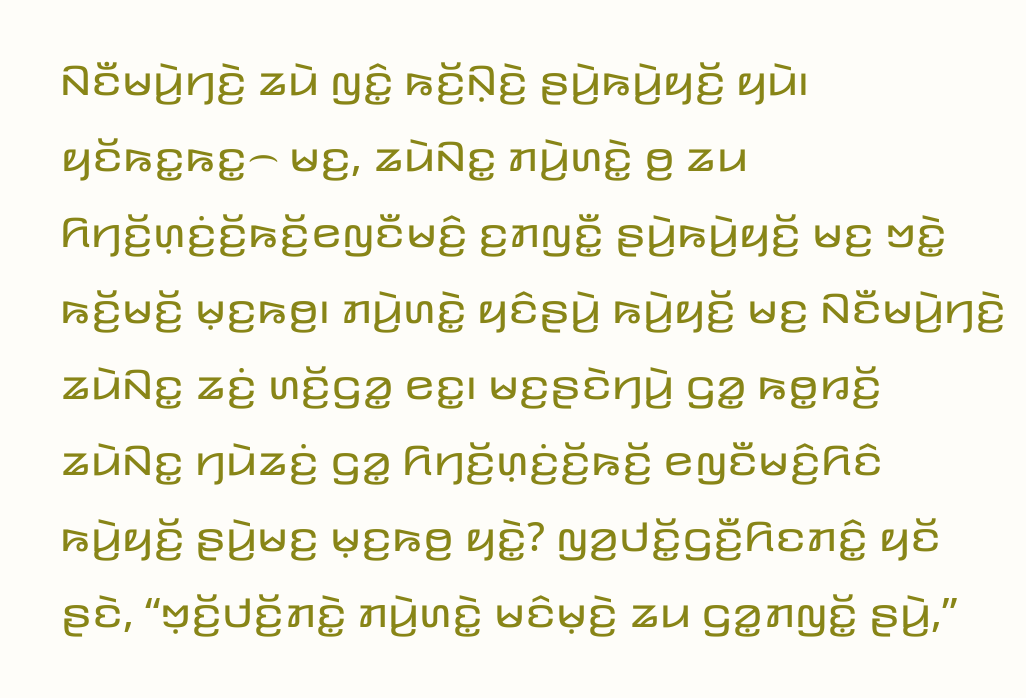ꤡꤢꤪꤗꤣꤧ꤬ꤚꤢꤧ꤬ ꤘꤣꤧ ꤜꤢꤨ꤭ ꤒꤢꤩ꤬ꤡ꤫ꤢꤧ꤬ ꤔꤣꤧ꤬ꤒꤣꤧ꤬ꤟꤢꤩ꤬ ꤟꤣꤧ꤯
ꤟꤢꤩꤒꤢ꤭ꤒꤢ꤭꤮ ꤗꤢ꤬, ꤘꤣꤧꤡꤢ꤭ ꤊꤣꤧ꤬ꤛꤢꤧ꤭ ꤥ꤬ ꤘꤣ ꤖꤚꤢꤩ꤬ꤛ꤫ꤢꤦ꤬ꤢꤩ꤬ꤒꤢꤩ꤬ꤕꤜꤢꤪꤗꤢꤨ꤬ ꤢ꤬ꤊꤜꤢꤪ꤭ ꤔꤣꤧ꤬ꤒꤣꤧ꤬ꤟꤢꤩ꤬ ꤗꤢ꤬ ꤠꤢꤧ꤭ ꤒꤢꤩ꤬ꤗꤢꤩ꤬ ꤗ꤫ꤢ꤬ꤒꤥ꤬꤯ ꤊꤣꤧ꤬ꤛꤢꤧ꤭ ꤟꤢꤨꤔꤣꤧ꤬ ꤒꤣꤧ꤬ꤟꤢꤩ꤬ ꤗꤢ꤬ ꤡꤢꤪꤗꤣꤧ꤬ꤚꤢꤧ꤬ ꤘꤣꤧꤡꤢ꤭ ꤘꤢꤦ꤬ ꤛꤢꤩ꤬ꤞꤤ꤭ ꤕꤢ꤭꤯ ꤗꤢ꤬ꤔꤢꤧꤚꤣꤧ꤬ ꤞꤤ꤭ ꤒꤥ꤭ꤙꤢꤩ꤬ ꤘꤣꤧꤡꤢ꤭ ꤚꤣꤧꤘꤢꤦ꤬ ꤞꤤ꤭ ꤖꤚꤢꤩ꤬ꤛ꤫ꤢꤦ꤬ꤢꤩ꤬ꤒꤢꤩ꤬ ꤕꤜꤢꤪꤗꤢꤨ꤬ꤖꤢꤨ ꤒꤣꤧ꤬ꤟꤢꤩ꤬ ꤔꤣꤧ꤬ꤗꤢ꤬ ꤗ꤫ꤢ꤬ꤒꤥ꤬ ꤟꤢꤧ꤭? ꤜꤤ꤬ꤓꤢꤩ꤭ꤞꤢꤪ꤬ꤖꤢꤊꤢꤨ꤭ ꤟꤢꤩ ꤔꤢꤧ, “ꤠ꤫ꤢꤩ꤬ꤓꤢꤩ꤬ꤊꤢꤧ꤭ ꤊꤣꤧ꤬ꤛꤢꤧ꤭ ꤗꤢꤨꤗ꤫ꤢꤧ꤬ ꤘꤣ ꤞꤤ꤭ꤊꤜꤢꤩ꤭ ꤔꤣꤧ꤬,”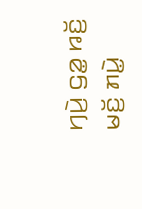ꤚꤣꤧ꤬ ꤞꤤ꤭ ꤙꤢꤩ꤬ ꤗꤢꤩ꤬ ꤊꤣꤧ꤭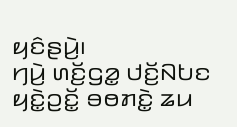ꤟꤢꤨꤔꤣꤧ꤬꤯
ꤚꤣꤧ꤬ ꤛꤢꤩ꤬ꤞꤤ꤭ ꤓꤢꤩ꤬ꤡꤝꤢ ꤟꤢꤧ꤭ꤑꤢꤩ꤭ ꤋꤥꤊꤢꤧ꤭ ꤘꤣ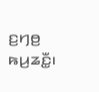ꤢ꤬ꤚꤥ꤬ ꤒꤣ꤬ꤘꤢꤪ꤭꤯